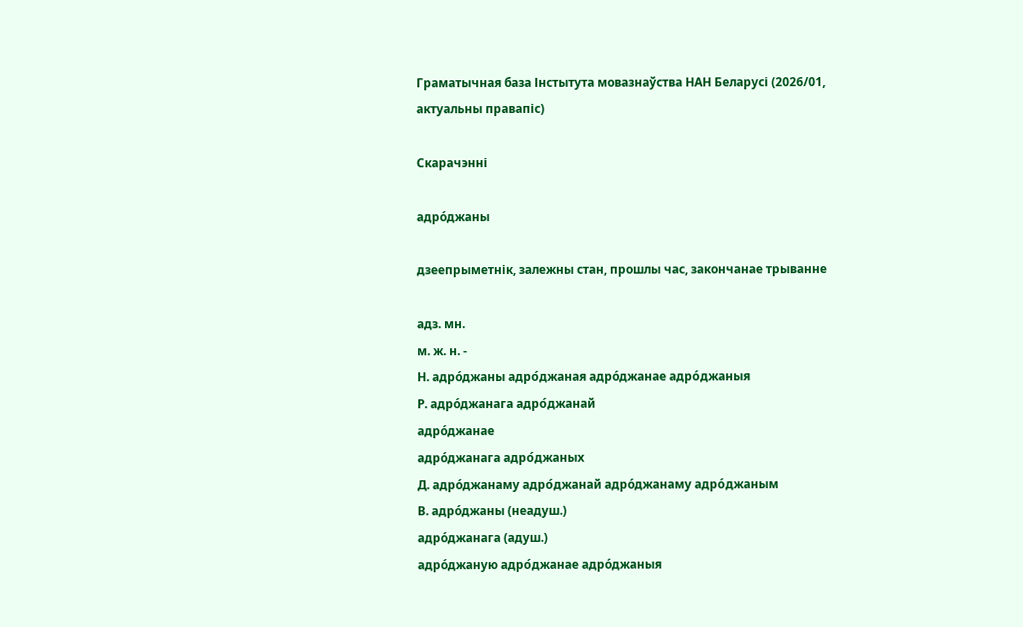Граматычная база Інстытута мовазнаўства НАН Беларусі (2026/01, актуальны правапіс)

Скарачэнні

адро́джаны

дзеепрыметнік, залежны стан, прошлы час, закончанае трыванне

адз. мн.
м. ж. н. -
Н. адро́джаны адро́джаная адро́джанае адро́джаныя
Р. адро́джанага адро́джанай
адро́джанае
адро́джанага адро́джаных
Д. адро́джанаму адро́джанай адро́джанаму адро́джаным
В. адро́джаны (неадуш.)
адро́джанага (адуш.)
адро́джаную адро́джанае адро́джаныя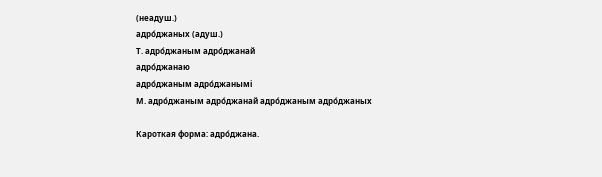(неадуш.)
адро́джаных (адуш.)
Т. адро́джаным адро́джанай
адро́джанаю
адро́джаным адро́джанымі
М. адро́джаным адро́джанай адро́джаным адро́джаных

Кароткая форма: адро́джана.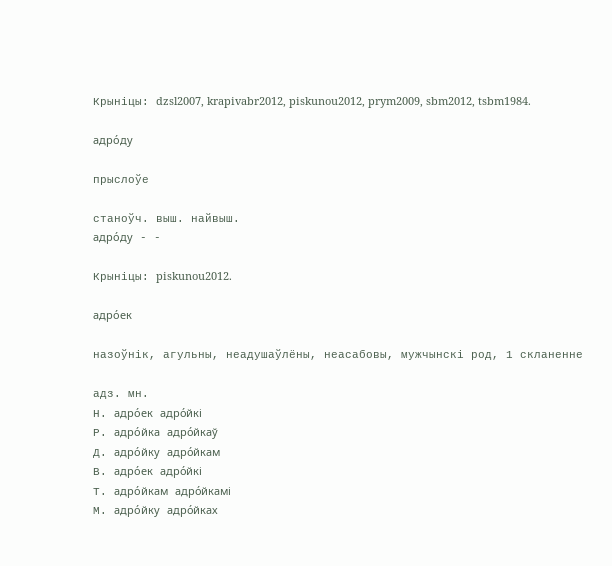Крыніцы: dzsl2007, krapivabr2012, piskunou2012, prym2009, sbm2012, tsbm1984.

адро́ду

прыслоўе

станоўч. выш. найвыш.
адро́ду - -

Крыніцы: piskunou2012.

адро́ек

назоўнік, агульны, неадушаўлёны, неасабовы, мужчынскі род, 1 скланенне

адз. мн.
Н. адро́ек адро́йкі
Р. адро́йка адро́йкаў
Д. адро́йку адро́йкам
В. адро́ек адро́йкі
Т. адро́йкам адро́йкамі
М. адро́йку адро́йках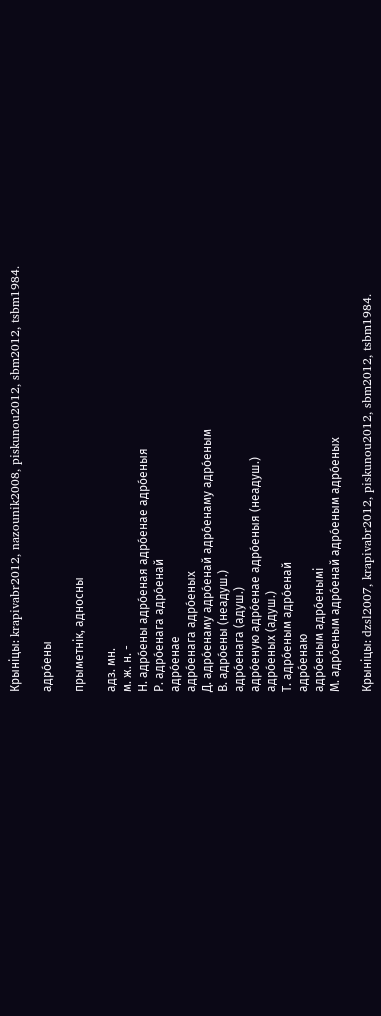Крыніцы: krapivabr2012, nazounik2008, piskunou2012, sbm2012, tsbm1984.

адро́ены

прыметнік, адносны

адз. мн.
м. ж. н. -
Н. адро́ены адро́еная адро́енае адро́еныя
Р. адро́енага адро́енай
адро́енае
адро́енага адро́еных
Д. адро́енаму адро́енай адро́енаму адро́еным
В. адро́ены (неадуш.)
адро́енага (адуш.)
адро́еную адро́енае адро́еныя (неадуш.)
адро́еных (адуш.)
Т. адро́еным адро́енай
адро́енаю
адро́еным адро́енымі
М. адро́еным адро́енай адро́еным адро́еных

Крыніцы: dzsl2007, krapivabr2012, piskunou2012, sbm2012, tsbm1984.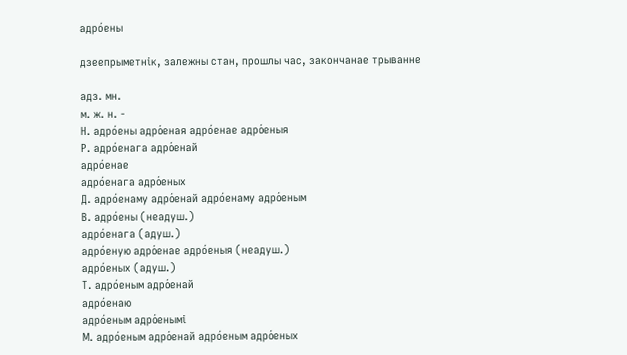адро́ены

дзеепрыметнік, залежны стан, прошлы час, закончанае трыванне

адз. мн.
м. ж. н. -
Н. адро́ены адро́еная адро́енае адро́еныя
Р. адро́енага адро́енай
адро́енае
адро́енага адро́еных
Д. адро́енаму адро́енай адро́енаму адро́еным
В. адро́ены (неадуш.)
адро́енага (адуш.)
адро́еную адро́енае адро́еныя (неадуш.)
адро́еных (адуш.)
Т. адро́еным адро́енай
адро́енаю
адро́еным адро́енымі
М. адро́еным адро́енай адро́еным адро́еных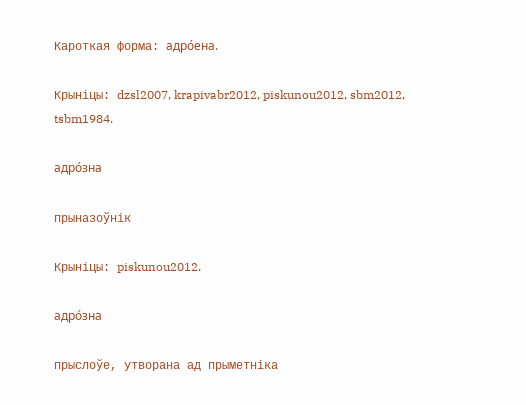Кароткая форма: адро́ена.

Крыніцы: dzsl2007, krapivabr2012, piskunou2012, sbm2012, tsbm1984.

адро́зна

прыназоўнік

Крыніцы: piskunou2012.

адро́зна

прыслоўе, утворана ад прыметніка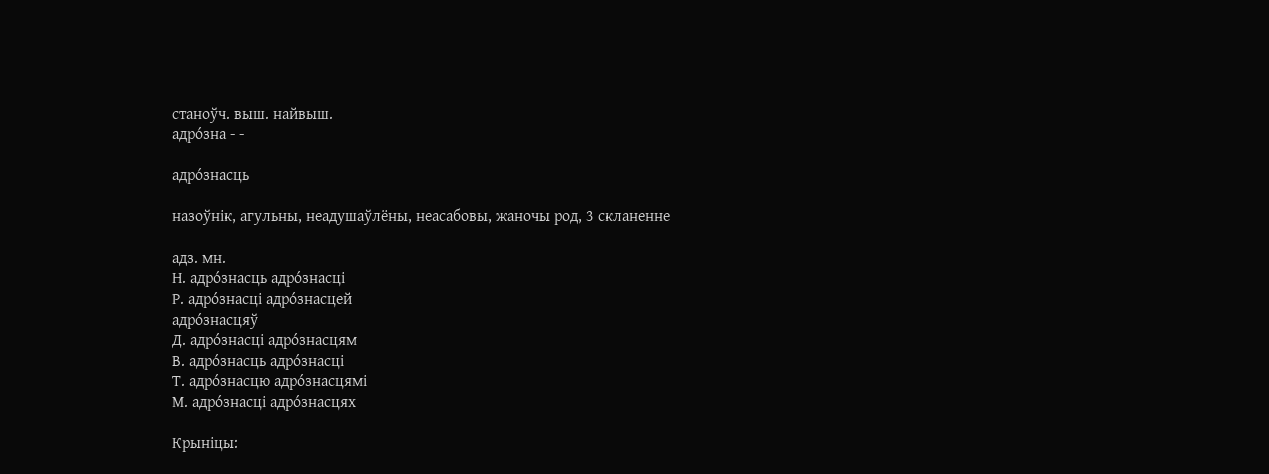станоўч. выш. найвыш.
адро́зна - -

адро́знасць

назоўнік, агульны, неадушаўлёны, неасабовы, жаночы род, 3 скланенне

адз. мн.
Н. адро́знасць адро́знасці
Р. адро́знасці адро́знасцей
адро́знасцяў
Д. адро́знасці адро́знасцям
В. адро́знасць адро́знасці
Т. адро́знасцю адро́знасцямі
М. адро́знасці адро́знасцях

Крыніцы: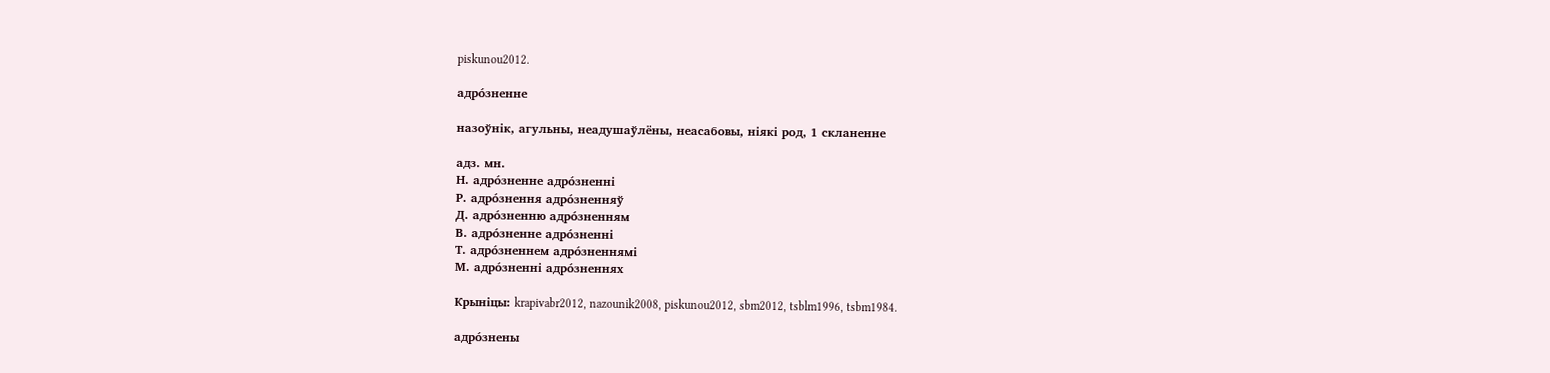piskunou2012.

адро́зненне

назоўнік, агульны, неадушаўлёны, неасабовы, ніякі род, 1 скланенне

адз. мн.
Н. адро́зненне адро́зненні
Р. адро́знення адро́зненняў
Д. адро́зненню адро́зненням
В. адро́зненне адро́зненні
Т. адро́зненнем адро́зненнямі
М. адро́зненні адро́зненнях

Крыніцы: krapivabr2012, nazounik2008, piskunou2012, sbm2012, tsblm1996, tsbm1984.

адро́знены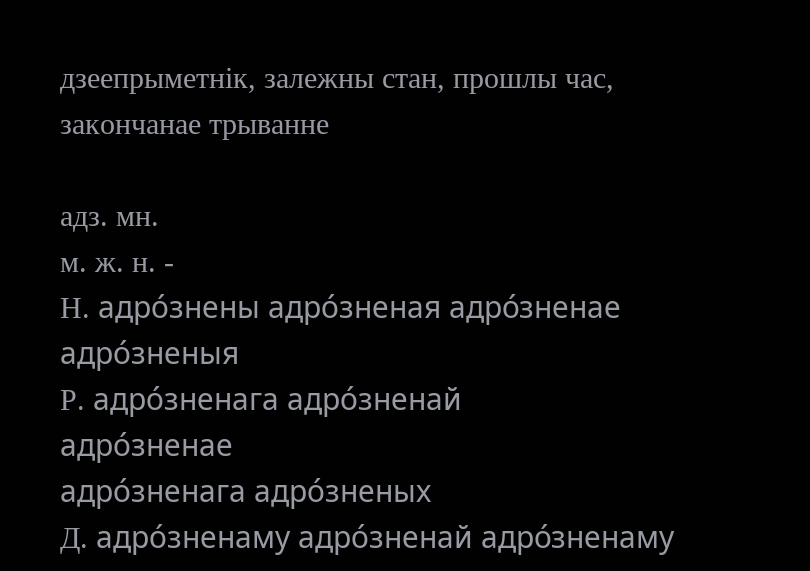дзеепрыметнік, залежны стан, прошлы час, закончанае трыванне

адз. мн.
м. ж. н. -
Н. адро́знены адро́зненая адро́зненае адро́зненыя
Р. адро́зненага адро́зненай
адро́зненае
адро́зненага адро́зненых
Д. адро́зненаму адро́зненай адро́зненаму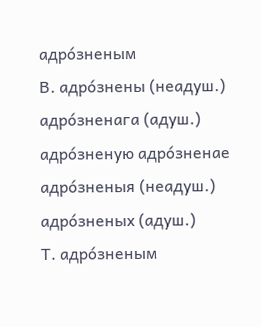адро́зненым
В. адро́знены (неадуш.)
адро́зненага (адуш.)
адро́зненую адро́зненае адро́зненыя (неадуш.)
адро́зненых (адуш.)
Т. адро́зненым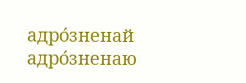адро́зненай
адро́зненаю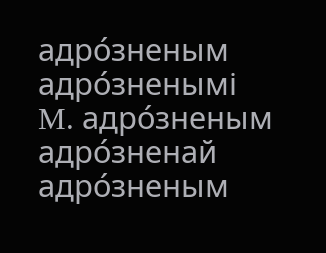адро́зненым адро́зненымі
М. адро́зненым адро́зненай адро́зненым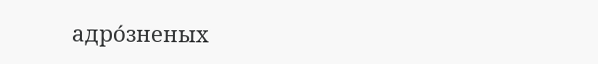адро́зненых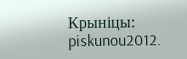Крыніцы: piskunou2012.